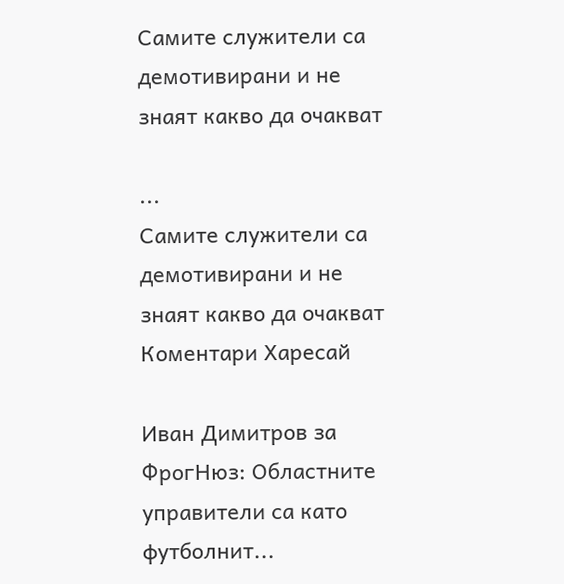Самите служители са демотивирани и не знаят какво да очакват

...
Самите служители са демотивирани и не знаят какво да очакват
Коментари Харесай

Иван Димитров за ФрогНюз: Областните управители са като футболнит...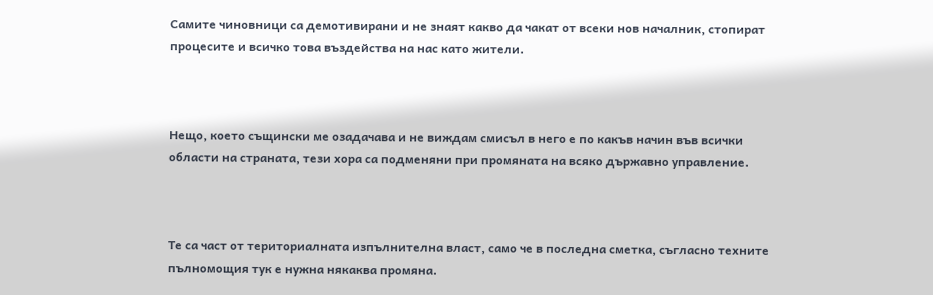Самите чиновници са демотивирани и не знаят какво да чакат от всеки нов началник, стопират процесите и всичко това въздейства на нас като жители.



Нещо, което същински ме озадачава и не виждам смисъл в него е по какъв начин във всички области на страната, тези хора са подменяни при промяната на всяко държавно управление.



Те са част от териториалната изпълнителна власт, само че в последна сметка, съгласно техните пълномощия тук е нужна някаква промяна.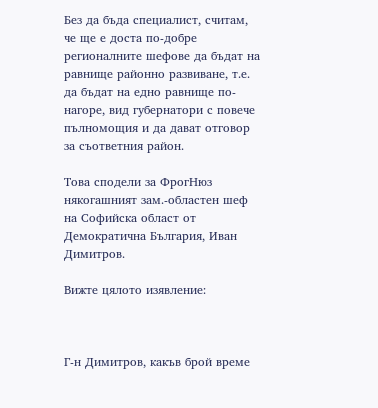Без да бъда специалист, считам, че ще е доста по-добре регионалните шефове да бъдат на равнище районно развиване, т.е. да бъдат на едно равнище по-нагоре, вид губернатори с повече пълномощия и да дават отговор за съответния район.

Това сподели за ФрогНюз някогашният зам.-областен шеф на Софийска област от Демократична България, Иван Димитров.

Вижте цялото изявление:



Г-н Димитров, какъв брой време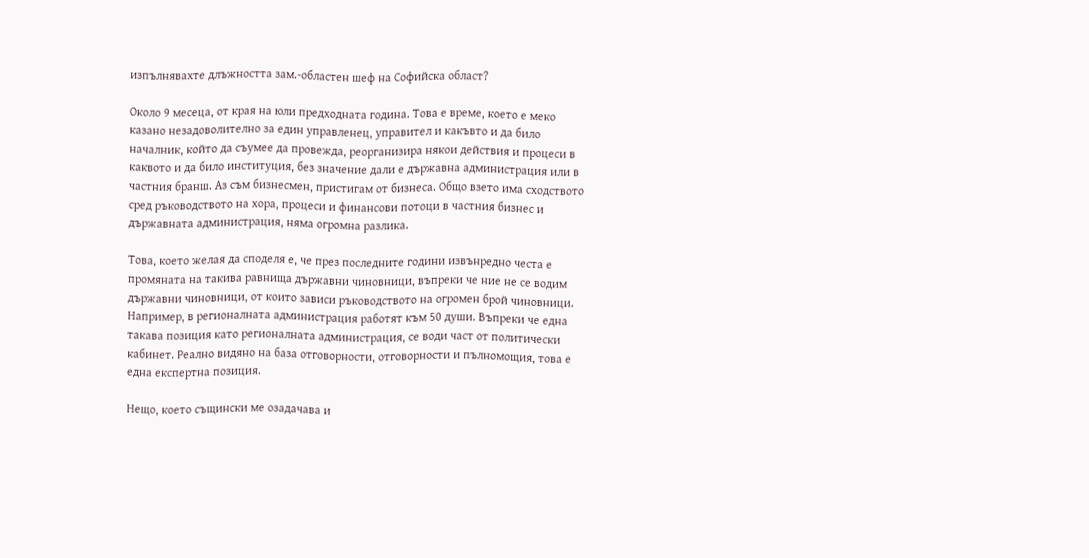изпълнявахте длъжността зам.-областен шеф на Софийска област?

Около 9 месеца, от края на юли предходната година. Това е време, което е меко казано незадоволително за един управленец, управител и какъвто и да било началник, който да съумее да провежда, реорганизира някои действия и процеси в каквото и да било институция, без значение дали е държавна администрация или в частния бранш. Аз съм бизнесмен, пристигам от бизнеса. Общо взето има сходството сред ръководството на хора, процеси и финансови потоци в частния бизнес и държавната администрация, няма огромна разлика.

Това, което желая да споделя е, че през последните години извънредно честа е промяната на такива равнища държавни чиновници, въпреки че ние не се водим държавни чиновници, от които зависи ръководството на огромен брой чиновници. Например, в регионалната администрация работят към 50 души. Въпреки че една такава позиция като регионалната администрация, се води част от политически кабинет. Реално видяно на база отговорности, отговорности и пълномощия, това е една експертна позиция.

Нещо, което същински ме озадачава и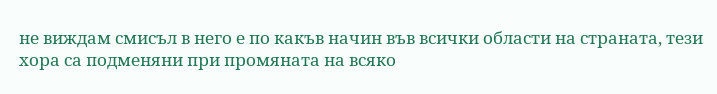не виждам смисъл в него е по какъв начин във всички области на страната, тези хора са подменяни при промяната на всяко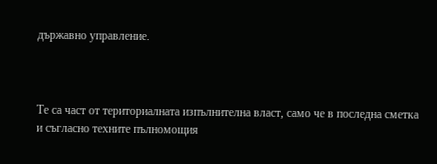държавно управление.



Те са част от териториалната изпълнителна власт, само че в последна сметка и съгласно техните пълномощия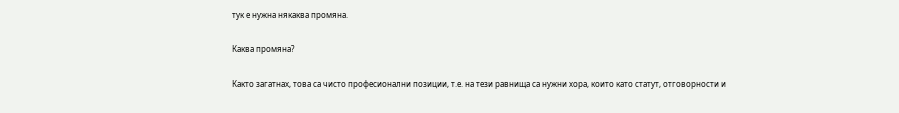тук е нужна някаква промяна.

Каква промяна?

Както загатнах, това са чисто професионални позиции, т.е. на тези равнища са нужни хора, които като статут, отговорности и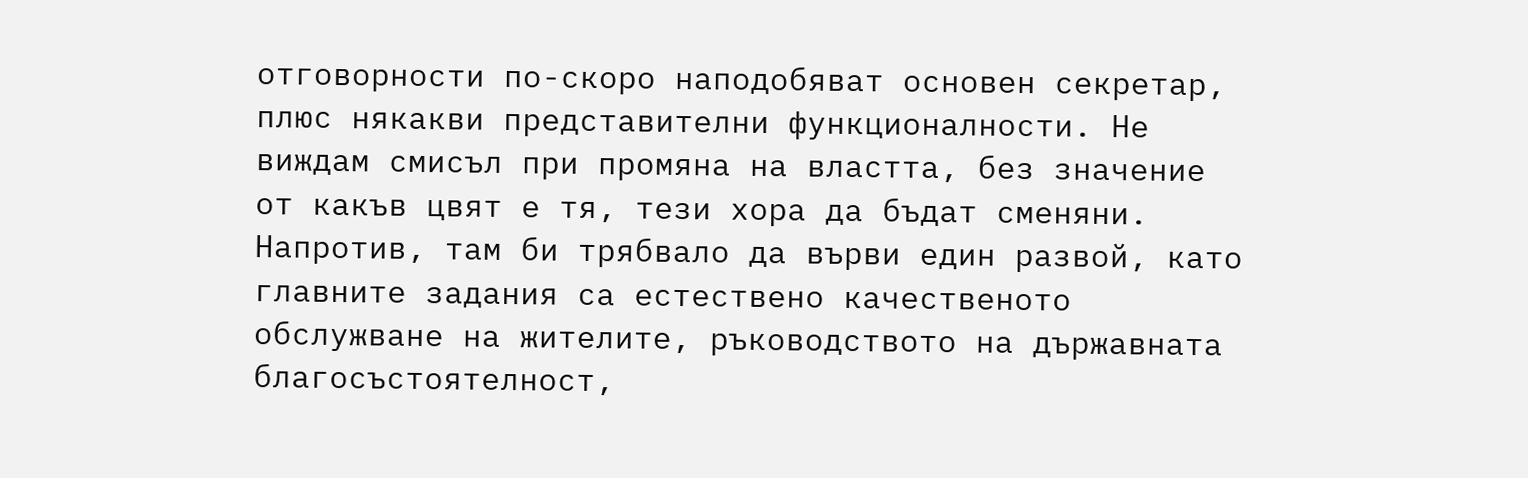отговорности по-скоро наподобяват основен секретар, плюс някакви представителни функционалности. Не виждам смисъл при промяна на властта, без значение от какъв цвят е тя, тези хора да бъдат сменяни. Напротив, там би трябвало да върви един развой, като главните задания са естествено качественото обслужване на жителите, ръководството на държавната благосъстоятелност,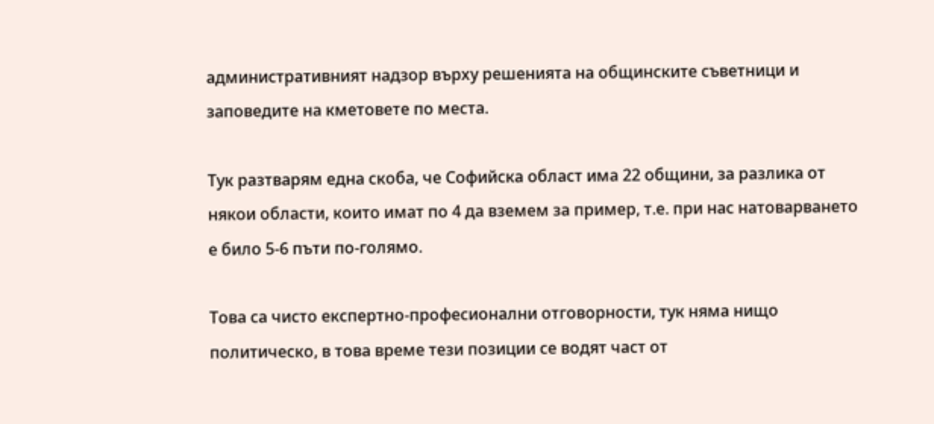административният надзор върху решенията на общинските съветници и заповедите на кметовете по места.

Тук разтварям една скоба, че Софийска област има 22 общини, за разлика от някои области, които имат по 4 да вземем за пример, т.е. при нас натоварването е било 5-6 пъти по-голямо.

Това са чисто експертно-професионални отговорности, тук няма нищо политическо, в това време тези позиции се водят част от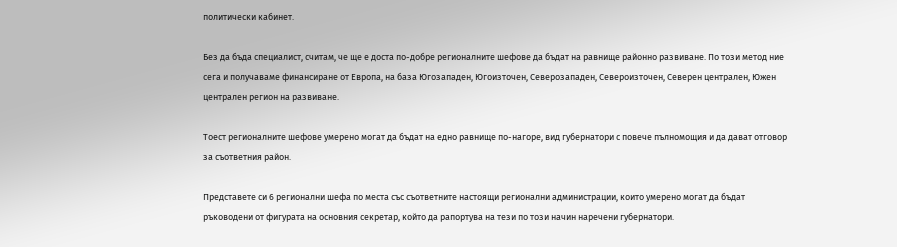политически кабинет.

Без да бъда специалист, считам, че ще е доста по-добре регионалните шефове да бъдат на равнище районно развиване. По този метод ние сега и получаваме финансиране от Европа, на база Югозападен, Югоизточен, Северозападен, Североизточен, Северен централен, Южен централен регион на развиване.

Тоест регионалните шефове умерено могат да бъдат на едно равнище по-нагоре, вид губернатори с повече пълномощия и да дават отговор за съответния район.

Представете си 6 регионални шефа по места със съответните настоящи регионални администрации, които умерено могат да бъдат ръководени от фигурата на основния секретар, който да рапортува на тези по този начин наречени губернатори.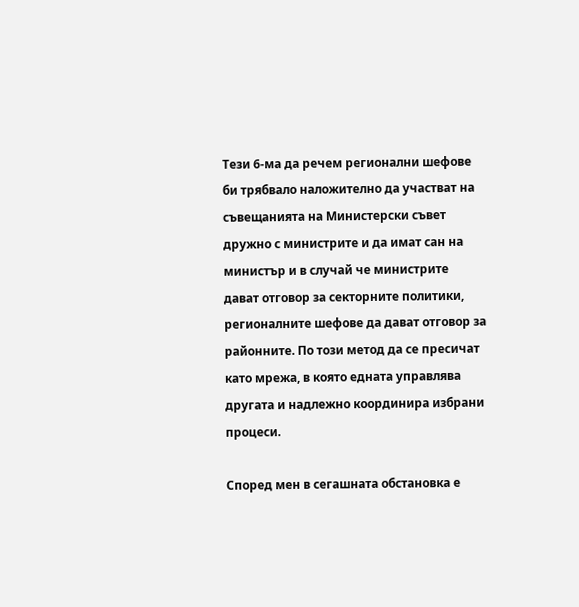Тези 6-ма да речем регионални шефове би трябвало наложително да участват на съвещанията на Министерски съвет дружно с министрите и да имат сан на министър и в случай че министрите дават отговор за секторните политики, регионалните шефове да дават отговор за районните. По този метод да се пресичат като мрежа, в която едната управлява другата и надлежно координира избрани процеси.

Според мен в сегашната обстановка е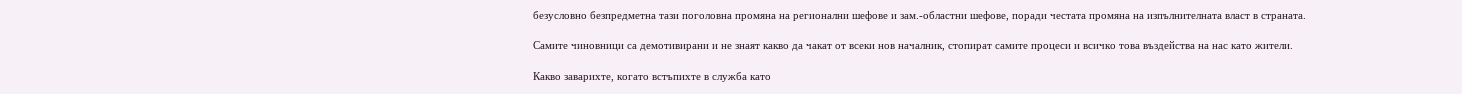безусловно безпредметна тази поголовна промяна на регионални шефове и зам.-областни шефове, поради честата промяна на изпълнителната власт в страната.

Самите чиновници са демотивирани и не знаят какво да чакат от всеки нов началник, стопират самите процеси и всичко това въздейства на нас като жители.

Какво заварихте, когато встъпихте в служба като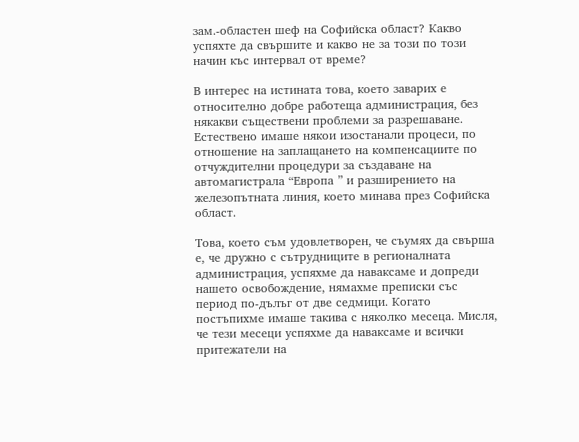зам.-областен шеф на Софийска област? Какво успяхте да свършите и какво не за този по този начин къс интервал от време?

В интерес на истината това, което заварих е относително добре работеща администрация, без някакви съществени проблеми за разрешаване. Естествено имаше някои изостанали процеси, по отношение на заплащането на компенсациите по отчуждителни процедури за създаване на автомагистрала “Европа ” и разширението на железопътната линия, което минава през Софийска област.

Това, което съм удовлетворен, че съумях да свърша е, че дружно с сътрудниците в регионалната администрация, успяхме да наваксаме и допреди нашето освобождение, нямахме преписки със период по-дълъг от две седмици. Когато постъпихме имаше такива с няколко месеца. Мисля, че тези месеци успяхме да наваксаме и всички притежатели на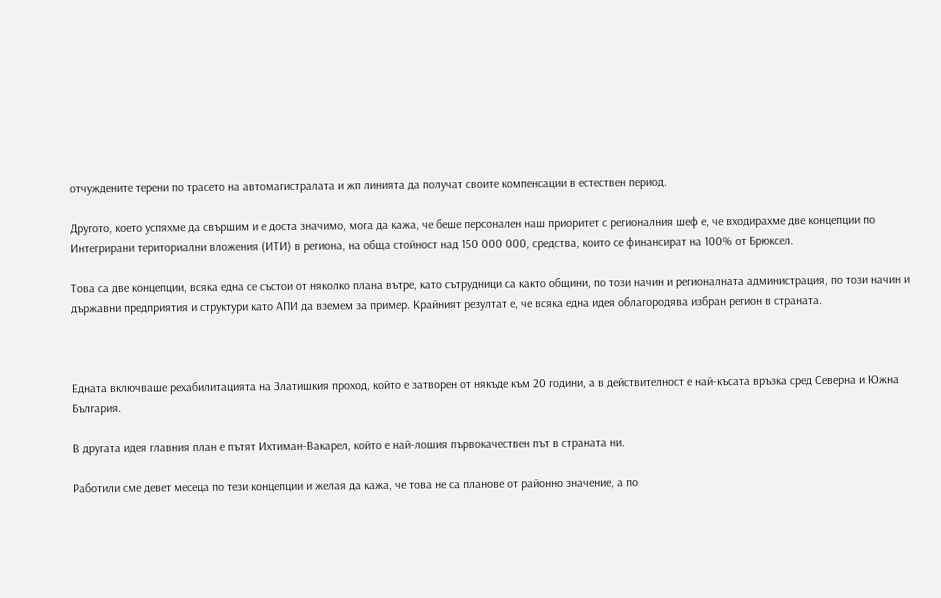отчуждените терени по трасето на автомагистралата и жп линията да получат своите компенсации в естествен период.

Другото, което успяхме да свършим и е доста значимо, мога да кажа, че беше персонален наш приоритет с регионалния шеф е, че входирахме две концепции по Интегрирани териториални вложения (ИТИ) в региона, на обща стойност над 150 000 000, средства, които се финансират на 100% от Брюксел.

Това са две концепции, всяка една се състои от няколко плана вътре, като сътрудници са както общини, по този начин и регионалната администрация, по този начин и държавни предприятия и структури като АПИ да вземем за пример. Крайният резултат е, че всяка една идея облагородява избран регион в страната.



Едната включваше рехабилитацията на Златишкия проход, който е затворен от някъде към 20 години, а в действителност е най-късата връзка сред Северна и Южна България.

В другата идея главния план е пътят Ихтиман-Вакарел, който е най-лошия първокачествен път в страната ни.

Работили сме девет месеца по тези концепции и желая да кажа, че това не са планове от районно значение, а по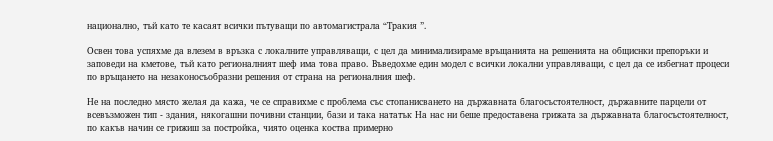национално, тъй като те касаят всички пътуващи по автомагистрала “Тракия ”.

Освен това успяхме да влезем в връзка с локалните управляващи, с цел да минимализираме връщанията на решенията на общиснки препоръки и заповеди на кметове, тъй като регионалният шеф има това право. Въведохме един модел с всички локални управляващи, с цел да се избегнат процеси по връщането на незаконосъобразни решения от страна на регионалния шеф.

Не на последно място желая да кажа, че се справихме с проблема със стопанисването на държавната благосъстоятелност, държавните парцели от всевъзможен тип - здания, някогашни почивни станции, бази и така нататък На нас ни беше предоставена грижата за държавната благосъстоятелност, по какъв начин се грижиш за постройка, чиято оценка коства примерно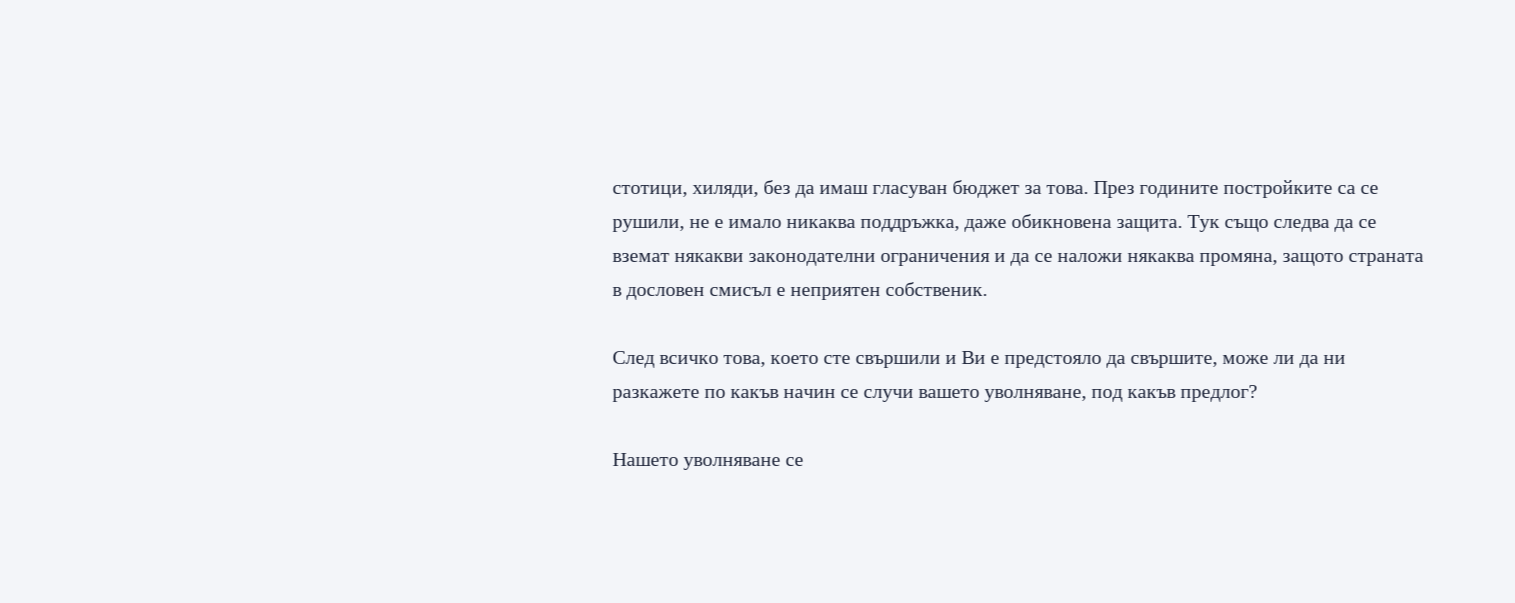стотици, хиляди, без да имаш гласуван бюджет за това. През годините постройките са се рушили, не е имало никаква поддръжка, даже обикновена защита. Тук също следва да се вземат някакви законодателни ограничения и да се наложи някаква промяна, защото страната в дословен смисъл е неприятен собственик.

След всичко това, което сте свършили и Ви е предстояло да свършите, може ли да ни разкажете по какъв начин се случи вашето уволняване, под какъв предлог?

Нашето уволняване се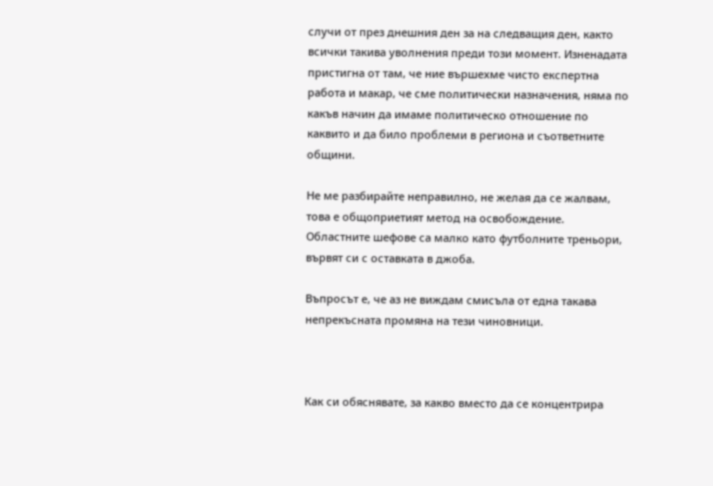случи от през днешния ден за на следващия ден, както всички такива уволнения преди този момент. Изненадата пристигна от там, че ние вършехме чисто експертна работа и макар, че сме политически назначения, няма по какъв начин да имаме политическо отношение по каквито и да било проблеми в региона и съответните общини.

Не ме разбирайте неправилно, не желая да се жалвам, това е общоприетият метод на освобождение. Областните шефове са малко като футболните треньори, вървят си с оставката в джоба.

Въпросът е, че аз не виждам смисъла от една такава непрекъсната промяна на тези чиновници.



Как си обяснявате, за какво вместо да се концентрира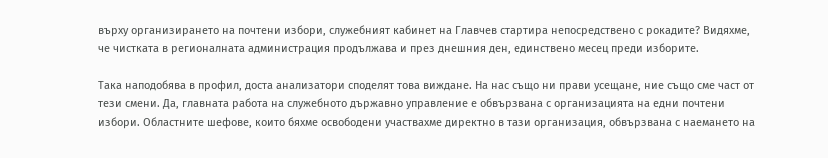върху организирането на почтени избори, служебният кабинет на Главчев стартира непосредствено с рокадите? Видяхме, че чистката в регионалната администрация продължава и през днешния ден, единствено месец преди изборите.

Така наподобява в профил, доста анализатори споделят това виждане. На нас също ни прави усещане, ние също сме част от тези смени. Да, главната работа на служебното държавно управление е обвързвана с организацията на едни почтени избори. Областните шефове, които бяхме освободени участвахме директно в тази организация, обвързвана с наемането на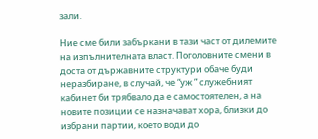зали.

Ние сме били забъркани в тази част от дилемите на изпълнителната власт. Поголовните смени в доста от държавните структури обаче буди неразбиране, в случай, че “уж ” служебният кабинет би трябвало да е самостоятелен, а на новите позиции се назначават хора, близки до избрани партии, което води до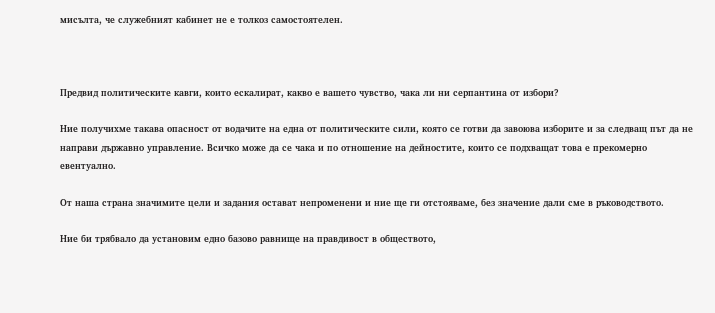мисълта, че служебният кабинет не е толкоз самостоятелен.



Предвид политическите кавги, които ескалират, какво е вашето чувство, чака ли ни серпантина от избори?

Ние получихме такава опасност от водачите на една от политическите сили, която се готви да завоюва изборите и за следващ път да не направи държавно управление. Всичко може да се чака и по отношение на дейностите, които се подхващат това е прекомерно евентуално.

От наша страна значимите цели и задания остават непроменени и ние ще ги отстояваме, без значение дали сме в ръководството.

Ние би трябвало да установим едно базово равнище на правдивост в обществото,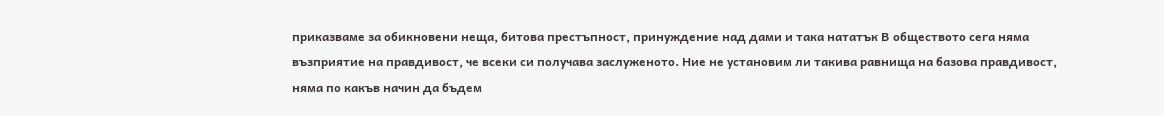приказваме за обикновени неща, битова престъпност, принуждение над дами и така нататък В обществото сега няма възприятие на правдивост, че всеки си получава заслуженото. Ние не установим ли такива равнища на базова правдивост, няма по какъв начин да бъдем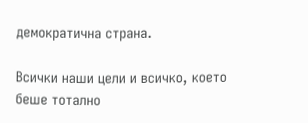демократична страна.

Всички наши цели и всичко, което беше тотално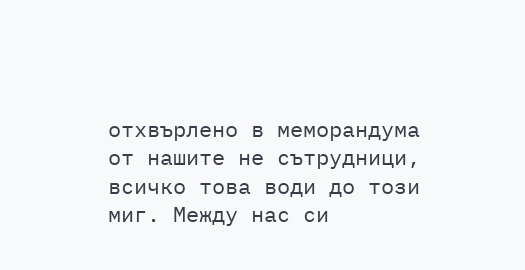отхвърлено в меморандума от нашите не сътрудници, всичко това води до този миг. Между нас си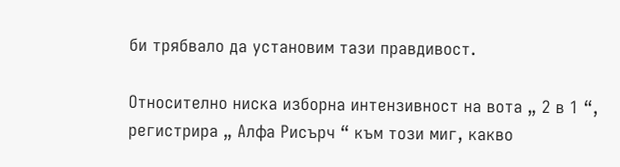би трябвало да установим тази правдивост.

Относително ниска изборна интензивност на вота „ 2 в 1 “, регистрира „ Алфа Рисърч “ към този миг, какво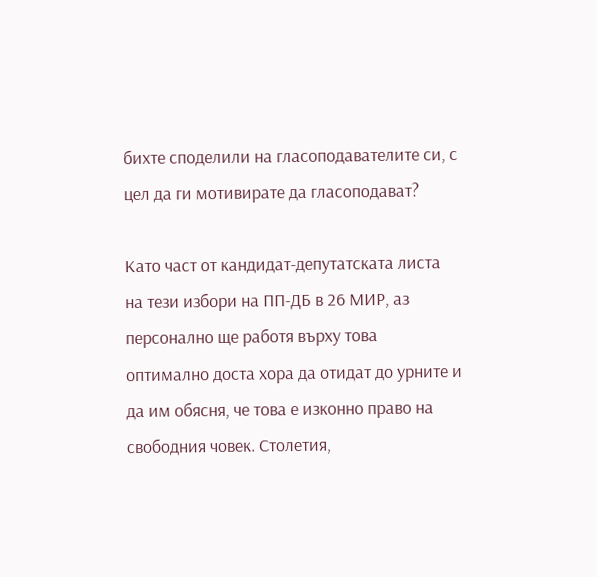бихте споделили на гласоподавателите си, с цел да ги мотивирате да гласоподават?

Като част от кандидат-депутатската листа на тези избори на ПП-ДБ в 26 МИР, аз персонално ще работя върху това оптимално доста хора да отидат до урните и да им обясня, че това е изконно право на свободния човек. Столетия,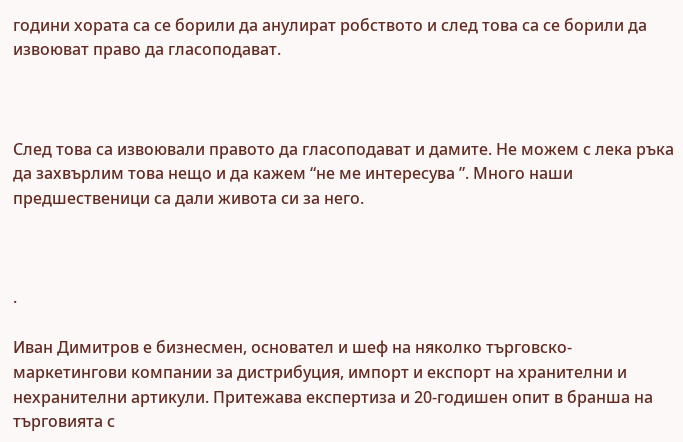години хората са се борили да анулират робството и след това са се борили да извоюват право да гласоподават.



След това са извоювали правото да гласоподават и дамите. Не можем с лека ръка да захвърлим това нещо и да кажем “не ме интересува ”. Много наши предшественици са дали живота си за него.



.

Иван Димитров е бизнесмен, oсновател и шеф на няколко търговско-маркетингови компании за дистрибуция, импорт и експорт на хранителни и нехранителни артикули. Притежава експертиза и 20-годишен опит в бранша на търговията с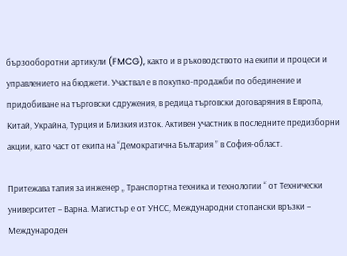бързооборотни артикули (FMCG), както и в ръководството на екипи и процеси и управлението на бюджети. Участвал е в покупко-продажби по обединение и придобиване на търговски сдружения, в редица търговски договаряния в Европа, Китай, Украйна, Турция и Близкия изток. Активен участник в последните предизборни акции, като част от екипа на “Демократична България ” в София-област.

Притежава тапия за инженер „ Транспортна техника и технологии “ от Технически университет – Варна. Магистър е от УНСС, Международни стопански връзки – Международен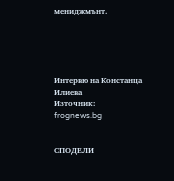мениджмънт.





Интервю на Констанца Илиева
Източник: frognews.bg


СПОДЕЛИ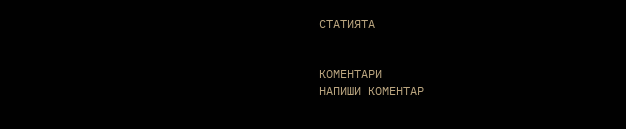СТАТИЯТА


КОМЕНТАРИ
НАПИШИ КОМЕНТАР